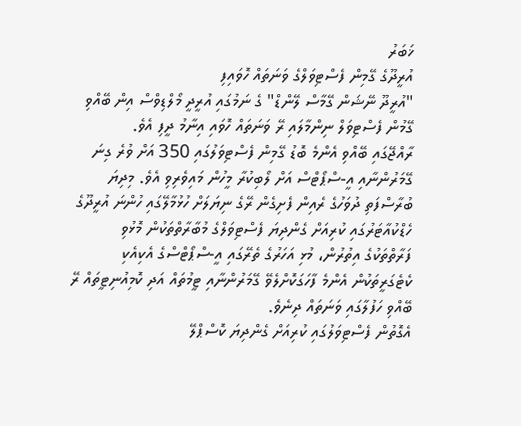ޚަބަރު
އުރީދޫގެ ގޭމިން ފެސްޓިވަލްގެ ވަނަތައް ހޮވައިފި
"އުރީދޫ ނޭޝަން ގޭމާސް ލޭންޑް" ގެ ނަމުގައި އުރީދީ މޯލްޑިވްސް އިން ބޭއްވި ގޭމުން ފެސްޓިވަލް ނިންމާލައި ރޭ ވަނަތައް ހޮވައި އިނާމު ދީފި އެވެ.
ރާއްޖޭގައި ބޭއްވި އެންމެ ބޮޑު ގޭމިން ފެސްޓިވަލުގައި 350 އަށް ވުރެ ގިނަ ގޭމަރުންނާއި އީ-ސްޕޯޓްސް އަށް ލޯބިކުރާ މީހުން މައިވެރިވި އެވެ. މިދިޔަ ބުރާސްފަތި ދުވަހުގެ ރެއިން ފެށިގެން ރޭގެ ނިޔަލަށް ހުޅުމާލޭގައި ހުންނަ އުރީދޫގެ ހެޑްކުއާޓަރުގައި ކުރިއަށް ގެންދިޔަ ފެސްޓިވަލްގެ މުބާރާތްތަކުން މޮޅުވި ފަރާތްތަކުގެ އިތުރުން، މުޅި އަހަރުގެ ތެރޭގައި އީ-ސްޕޯޓްސްގެ އެކިއެކި ކެޓެގަރީތަކުން އެންމެ ފާހަގަކޮށްލެވޭ ގޭމަރުންނާއި ޓީމުތައް އަދި ކޮމިއުނިޓީތައް ރޭ ބޭއްވި ހަފުލާގައި ވަނަތައް ދިނެވެ.
އެގޮތުން ފެސްޓިވަލުގައި ކުރިއަށް ގެންދިޔަ ކޮސްޕްލޭ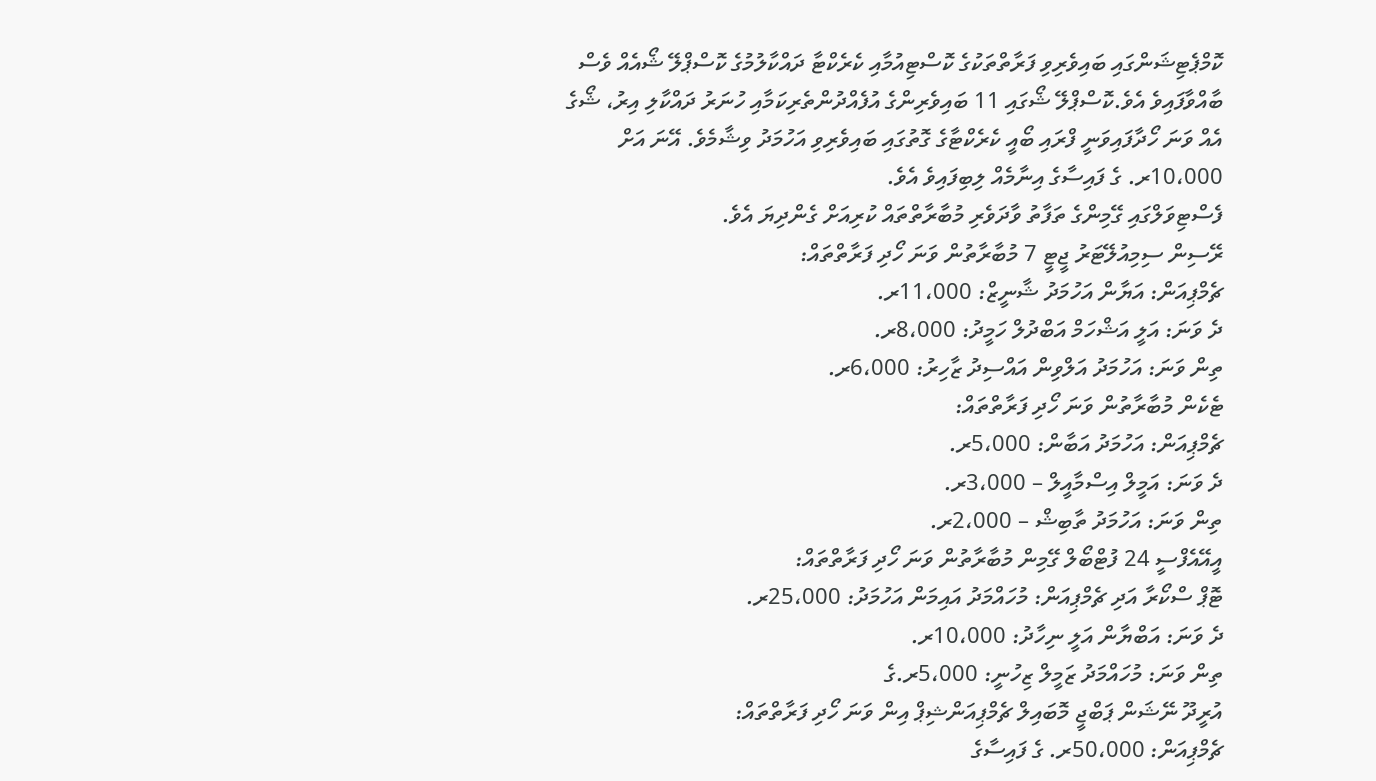ކޮމްޕެޓިޝަންގައި ބައިވެރިވި ފަރާތްތަކުގެ ކޮސްޓިއުމާއި ކެރެކްޓާ ދައްކާލުމުގެ ކޮސްޕްލޭ ޝޯއެއް ވެސް ބާއްވާފައިވެ އެވެ.ކޮސްޕްލޭ ޝޯގައި 11 ބައިވެރިންގެ އުފެއްދުންތެރިކަމާއި ހުނަރު ދައްކާލި އިރު، ޝޯގެ އެއް ވަނަ ހޯދާފައިވަނީ ފްރައި ބޯއީ ކެރެކްޓާގެ ގޮތުގައި ބައިވެރިވި އަހުމަދު ވިޝާމެވެ. އޭނަ އަށް 10،000ރ. ގެ ފައިސާގެ އިނާމެއް ލިބިފައިވެ އެވެ.
ފެސްޓިވަލްގައި ގޭމިންގެ ތަފާތު ވާދަވެރި މުބާރާތްތައް ކުރިއަށް ގެންދިޔަ އެވެ.
ރޭސިން ސިމިއުލޭޓަރު ޖީޓީ 7 މުބާރާތުން ވަނަ ހޯދި ފަރާތްތައް:
ޗެމްޕިއަން: އަޔާން އަހުމަދު ޝާނީޒް: 11،000ރ.
ދެ ވަނަ: އަލީ އަޝްހަމް އަބްދުލް ހަމީދު: 8،000ރ.
ތިން ވަނަ: އަހުމަދު އަލްވިން އައްސިދު ޒާހިރު: 6،000ރ.
ޓެކެން މުބާރާތުން ވަނަ ހޯދި ފަރާތްތައް:
ޗެމްޕިއަން: އަހުމަދު އަބާން: 5،000ރ.
ދެ ވަނަ: އަމީލް އިސްމާއީލް – 3،000ރ.
ތިން ވަނަ: އަހުމަދު ތާބިޝް – 2،000ރ.
އީއޭއެފްސީ 24 ފުޓްބޯލް ގޭމިން މުބާރާތުން ވަނަ ހޯދި ފަރާތްތައް:
ޓޮޕް ސްކޯރާ އަދި ޗެމްޕިއަން: މުހައްމަދު އައިމަން އަހުމަދު: 25،000ރ.
ދެ ވަނަ: އަބްޔާން އަލީ ނިހާދު: 10،000ރ.
ތިން ވަނަ: މުހައްމަދު ޒަމީލް ޒިހުނީ: 5،000ރ.ގެ
އުރީދޫ ނޭޝަން ޕަބްޖީ މޮބައިލް ޗެމްޕިއަންޝިޕް އިން ވަނަ ހޯދި ފަރާތްތައް:
ޗެމްޕިއަން: 50،000ރ. ގެ ފައިސާގެ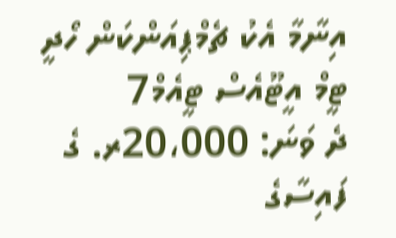އިނާމާ އެކު ޗެމްޕިއަންކަން ހޯދީ ޓީމް އީޓޫއެސް ޓީއެމް7
ދެ ވަނަ: 20،000ރ. ގެ ފައިސާގެ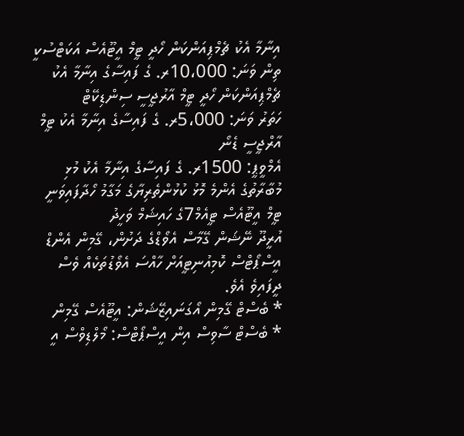އިނާމާ އެކު ޗެމްޕިއަންކަން ހޯދީ ޓީމް އީޓޫއެސް އަކަޓްސުކީ
ތިން ވަނަ: 10،000ރ. ގެ ފައިސާގެ އިނާމާ އެކު ޗެމްޕިއަންކަން ހޯދީ ޓީމް އާރުޖީސީ ސިންޑިކޭޓް
ހަތަރު ވަނަ: 5،000ރ. ގެ ފައިސާގެ އިނާމާ އެކު ޓީމް އާރްޖީސީ ޑެނޯ
އެމްވީޕީ: 1500ރ. ގެ ފައިސާގެ އިނާމާ އެކު މުޅި މުބާރާތުގެ އެންމެ މޮޅު ކުޅުންތެރިޔާގެ މަގާމު ހޯދާފައިވަނީ ޓީމް އީޓޫއެސް ޓީއެމް7ގެ ހައިޝަމް ވަހީދު
އުރީދޫ ނޭޝަން ގޭމާސް އެވޯޑްގެ ދަށުން، ގޭމިން އެންޑް އީސްޕޯޓްސް ކޮމިއުނިޓީއަށް ހާއްސަ އެވޯޑުތަކެއް ވެސް ދީފައިވެ އެވެ.
* ބެސްޓް ގޭމިން އޯގަނައިޒޭޝަން: އީޓޫއެސް ގޭމިން
* ބެސްޓް ސާވިސް އިން އީސްޕޯޓްސް: މޯލްޑިވްސް އީ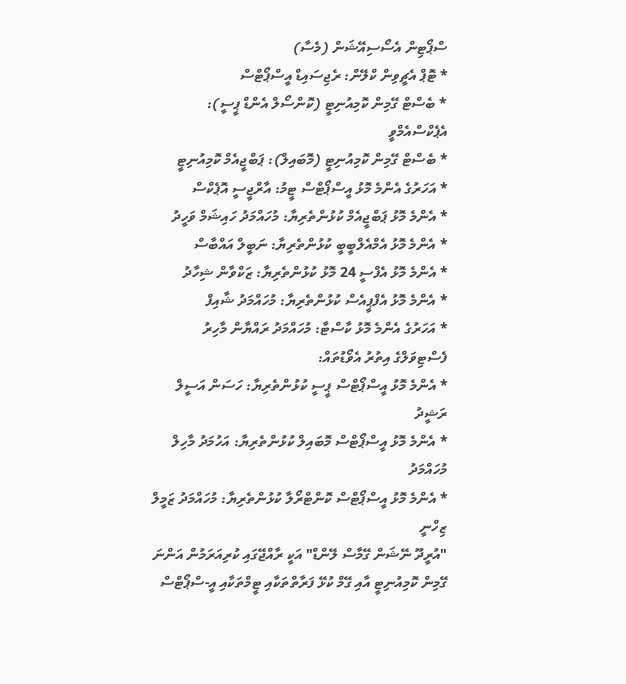ސްޕޯޓިން އެސޯސިއޭޝަން (މެސާ)
* ޓޮޕް އެޗީވިން ކްލޭން: ރެޖިސައިޑް އީސްޕޯޓްސް
* ބެސްޓް ގޭމިން ކޮމިއުނިޓީ (ކޮންސޯލް އެންޑް ޕީސީ): އެޕެކްސްއެމްވީ
* ބެސްޓް ގޭމިން ކޮމިއުނިޓީ (މޮބައިލް): ޕަބްޖީއެމް ކޮމިއުނިޓީ
* އަހަރުގެ އެންމެ މޮޅު އީސްޕޯޓްސް ޓީމު: އާރްޖީސީ އޮޕެކްސް
* އެންމެ މޮޅު ޕަބްޖީއެމް ކުޅުންތެރިޔާ: މުހައްމަދު ހައިޝަމް ވަހީދު
* އެންމެ މޮޅު އެމްއެލްބީބީ ކުޅުންތެރިޔާ: ނަބީލް އައްބާސް
* އެންމެ މޮޅު އެފްސީ 24 މޮޅު ކުޅުންތެރިޔާ: ޒަކްވާން ޝިހާދު
* އެންމެ މޮޅު އެފްޕީއެސް ކުޅުންތެރިޔާ: މުހައްމަދު ޝާއިފް
* އަހަރުގެ އެންމެ މޮޅު ކާސްޓާ: މުހައްމަދު ރައްޔާން މާހިރު
ފެސްޓިވަލްގެ އިތުރު އެވޯޑުތައް:
* އެންމެ މޮޅު އީސްޕޯޓްސް ޕީސީ ކުޅުންތެރިޔާ: ހަސަން އަސީލް ރަޝީދު
* އެންމެ މޮޅު އީސްޕޯޓްސް މޮބައިލް ކުޅުންތެރިޔާ: އަހުމަދު މާހިލް މުހައްމަދު
* އެންމެ މޮޅު އީސްޕޯޓްސް ކޮންޓްރޯލާ ކުޅުންތެރިޔާ: މުހައްމަދު ޒަމީލް ޒިހްނީ
"އުރީދޫ ނޭޝަން ގޭމާސް ލޭންޑް" އަކީ ރާއްޖޭގައި ކުރިއަރަމުން އަންނަ ގޭމިން ކޮމިއުނިޓީ އާއި ގޭމް ކުޅޭ ފަރާތްތަކާއި ޓީމްތަކާއި އީ-ސްޕޯޓްސް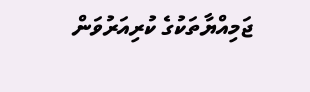ޖަމިއްޔާތަކުގެ ކުރިއަރުވަން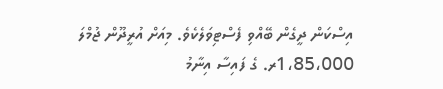އިސްކަން ދީގެން ބޭއްވި ފެސްޓިވަލެކެވެ. މިއަށް އުރީދޫން ޖުމްލަ 1،85،000ރ. ގެ ފައިސާ އިނާމު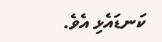ކަނޑައެޅި އެވެ.